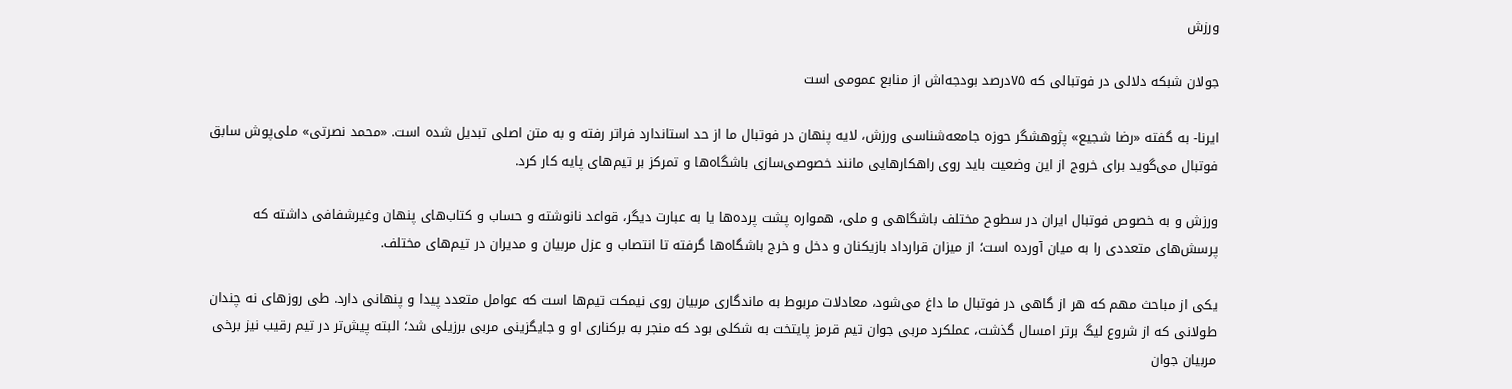ورزش

جولان شبکه دلالی در فوتبالی که ۷۵درصد بودجه‌اش از منابع عمومی است

ایرنا- به گفته «رضا شجیع» پژوهشگر حوزه جامعه‌شناسی ورزش، لایه پنهان در فوتبال ما از حد استاندارد فراتر رفته و به متن اصلی تبدیل شده است. «محمد نصرتی» ملی‌پوش سابق فوتبال می‌گوید برای خروج از این وضعیت باید روی راهکارهایی مانند خصوصی‌سازی باشگاه‌ها و تمرکز بر تیم‌های پایه کار کرد.

ورزش و به خصوص فوتبال ایران در سطوح مختلف باشگاهی و ملی، همواره پشت پرده‌ها یا به عبارت دیگر، قواعد نانوشته و حساب و کتاب‌های پنهان وغیرشفافی داشته که پرسش‌های متعددی را به میان آورده است؛ از میزان قرارداد بازیکنان و دخل و خرج باشگاه‌ها گرفته تا انتصاب و عزل مربیان و مدیران در تیم‌های مختلف.

یکی از مباحث مهم که هر از گاهی در فوتبال ما داغ می‌شود، معادلات مربوط به ماندگاری مربیان روی نیمکت تیم‌ها است که عوامل متعدد پیدا و پنهانی دارد. طی روزهای نه چندان طولانی که از شروع لیگ برتر امسال گذشت، عملکرد مربی جوان تیم قرمز پایتخت به شکلی بود که منجر به برکناری او و جایگزینی مربی برزیلی شد؛ البته پیش‌تر در تیم رقیب نیز برخی مربیان جوان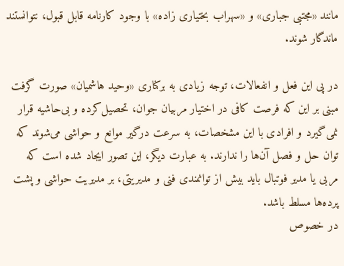مانند «مجتبی جباری» و «سهراب بختیاری زاده» با وجود کارنامه قابل قبول، نتوانستند ماندگار شوند.

در پی این فعل و انفعالات، توجه زیادی به برکناری «وحید هاشمیان» صورت گرفت مبنی بر این که فرصت کافی در اختیار مربیان جوان، تحصیل‌کرده و بی‌حاشیه قرار نمی‌گیرد و افرادی با این مشخصات، به سرعت درگیر موانع و حواشی می‌شوند که توان حل و فصل آن‌ها را ندارند. به عبارت دیگر، این تصور ایجاد شده است که مربی یا مدیر فوتبال باید بیش از توانمندی فنی و مدیریتی، بر مدیریت حواشی و پشت پرده‌ها مسلط باشد.
در خصوص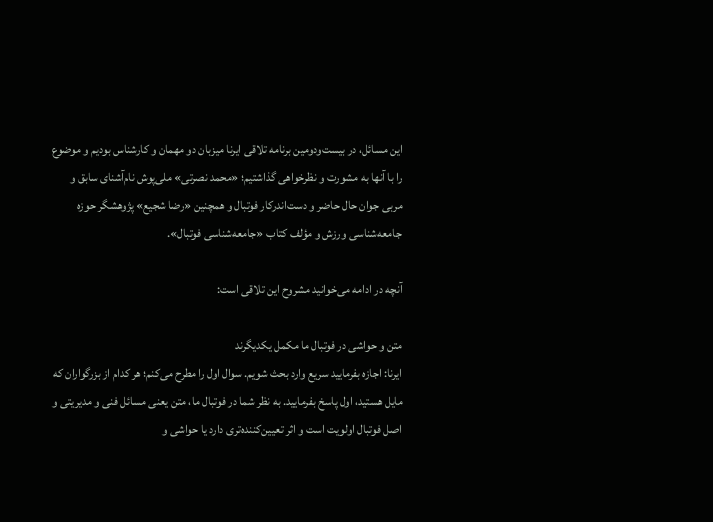این مسائل، در بیست‌ودومین برنامه تلاقی ایرنا میزبان دو مهمان و کارشناس بودیم و موضوع را با آنها به مشورت و نظرخواهی گذاشتیم؛ «محمد نصرتی» ملی‌پوش نام‌آشنای سابق و مربی جوان حال حاضر و دست‌اندرکار فوتبال و همچنین «رضا شجیع» پژوهشگر حوزه جامعه‌شناسی ورزش و مؤلف کتاب «جامعه‌شناسی فوتبال».

آنچه در ادامه می‌خوانید مشروح این تلاقی است:

متن و حواشی در فوتبال ما مکمل یکدیگرند
ایرنا: اجازه بفرمایید سریع وارد بحث شویم. سوال اول را مطرح می‌کنم؛ هر کدام از بزرگواران که مایل هستید، اول پاسخ بفرمایید. به نظر شما در فوتبال ما، متن یعنی مسائل فنی و مدیریتی و اصل فوتبال اولویت است و اثر تعیین‌کننده‌تری دارد یا حواشی و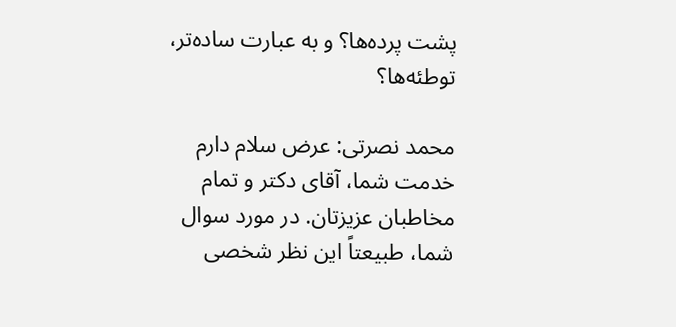پشت پرده‌ها؟ و به عبارت ساده‌تر، توطئه‌ها؟

محمد نصرتی: عرض سلام دارم خدمت شما، آقای دکتر و تمام مخاطبان عزیزتان. در مورد سوال شما، طبیعتاً این نظر شخصی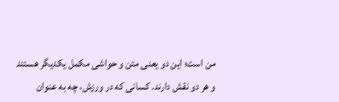من است؛ این دو یعنی متن و حواشی مکمل یکدیگر هستند و هر دو نقش دارند. کسانی که در ورزش، چه به عنوان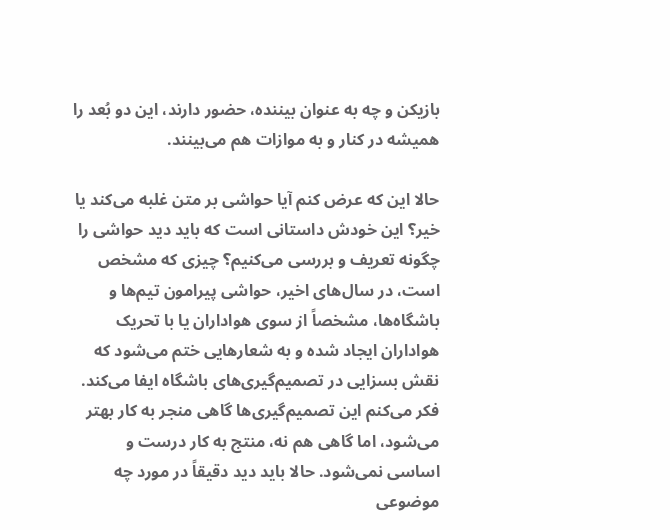بازیکن و چه به عنوان بیننده، حضور دارند، این دو بُعد را همیشه در کنار و به موازات هم می‌بینند.

حالا این که عرض کنم آیا حواشی بر متن غلبه می‌کند یا خیر؟ این خودش داستانی است که باید دید حواشی را چگونه تعریف و بررسی می‌کنیم؟ چیزی که مشخص است، در سال‌های اخیر، حواشی پیرامون تیم‌ها و باشگاه‌ها، مشخصاً از سوی هواداران یا با تحریک هواداران ایجاد شده و به شعارهایی ختم می‌شود که نقش بسزایی در تصمیم‌گیری‌های باشگاه ایفا می‌کند. فکر می‌کنم این تصمیم‌گیری‌ها گاهی منجر به کار بهتر می‌شود، اما گاهی هم نه، منتج به کار درست و اساسی نمی‌شود. حالا باید دید دقیقاً در مورد چه موضوعی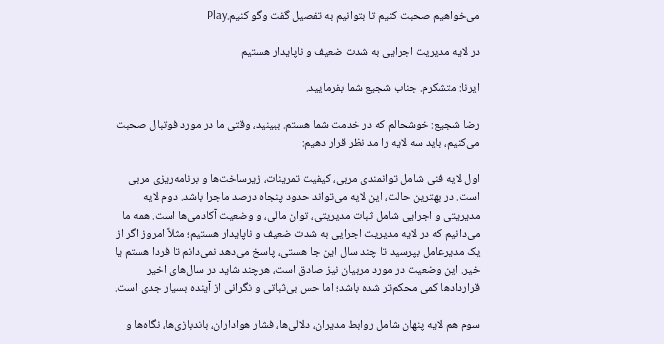می‌خواهیم صحبت کنیم تا بتوانیم به تفصیل گفت وگو کنیم.Play

در لایه مدیریت اجرایی به شدت ضعیف و ناپایدار هستیم

ایرنا: متشکرم. جناب شجیع شما بفرمایید.

رضا شجیع: خوشحالم که در خدمت شما هستم. ببینید، وقتی ما در مورد فوتبال صحبت می‌کنیم، باید سه لایه را مد نظر قرار دهیم:

اول لایه فنی شامل توانمندی مربی، کیفیت تمرینات، زیرساخت‌ها و برنامه‌ریزی مربی است. در بهترین حالت، این لایه می‌تواند حدود پنجاه درصد ماجرا باشد. دوم لایه مدیریتی و اجرایی شامل ثبات مدیریتی، توان مالی، و وضعیت آکادمی‌ها است. همه ما می‌دانیم که در لایه مدیریت اجرایی به شدت ضعیف و ناپایدار هستیم؛ مثلاً امروز اگر از یک مدیرعامل بپرسید تا چند سال این جا هستی، پاسخ می‌دهد نمی‌دانم تا فردا هستم یا خیر. این وضعیت در مورد مربیان نیز صادق است، هرچند شاید در سال‌های اخیر قراردادها کمی محکم‌تر شده باشد؛ اما حس بی‌ثباتی و نگرانی از آینده بسیار جدی است.

سوم هم لایه پنهان شامل روابط مدیران، دلالی‌ها، فشار هواداران، باندبازی‌ها، نگاه‌ها و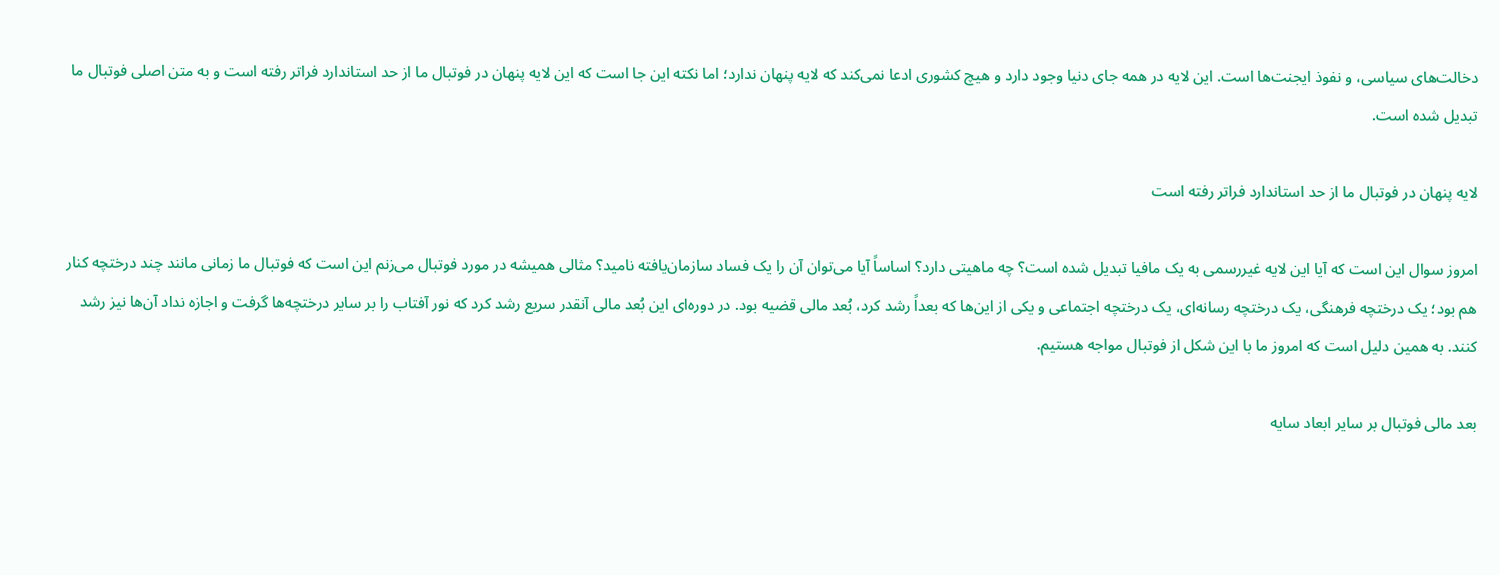دخالت‌های سیاسی، و نفوذ ایجنت‌ها است. این لایه در همه جای دنیا وجود دارد و هیچ کشوری ادعا نمی‌کند که لایه پنهان ندارد؛ اما نکته این جا است که این لایه پنهان در فوتبال ما از حد استاندارد فراتر رفته است و به متن اصلی فوتبال ما تبدیل شده است.

لایه پنهان در فوتبال ما از حد استاندارد فراتر رفته است

امروز سوال این است که آیا این لایه غیررسمی به یک مافیا تبدیل شده است؟ چه ماهیتی دارد؟ اساساً آیا می‌توان آن را یک فساد سازمان‌یافته نامید؟ مثالی همیشه در مورد فوتبال می‌زنم این است که فوتبال ما زمانی مانند چند درختچه کنار هم بود؛ یک درختچه فرهنگی، یک درختچه رسانه‌ای، یک درختچه اجتماعی و یکی از این‌ها که بعداً رشد کرد، بُعد مالی قضیه بود. در دوره‌ای این بُعد مالی آنقدر سریع رشد کرد که نور آفتاب را بر سایر درختچه‌ها گرفت و اجازه نداد آن‌ها نیز رشد کنند. به همین دلیل است که امروز ما با این شکل از فوتبال مواجه هستیم.

بعد مالی فوتبال بر سایر ابعاد سایه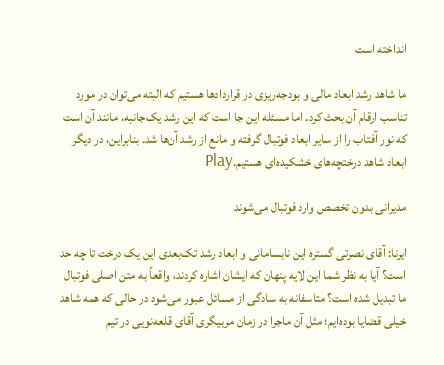انداخته است

ما شاهد رشد ابعاد مالی و بودجه‌ریزی در قراردادها هستیم که البته می‌توان در مورد تناسب ارقام آن بحث کرد. اما مسئله این جا است که این رشد یک‌جانبه، مانند آن است که نور آفتاب را از سایر ابعاد فوتبال گرفته و مانع از رشد آن‌ها شد. بنابراین، در دیگر ابعاد شاهد درختچه‌های خشکیده‌ای هستیم.Play

مدیرانی بدون تخصص وارد فوتبال می‌شوند

ایرنا: آقای نصرتی گستره این نابسامانی و ابعاد رشد تک‌بعدی این یک درخت تا چه حد است؟ آیا به نظر شما این لایه پنهان که ایشان اشاره کردند، واقعاً به متن اصلی فوتبال ما تبدیل شده است؟ متاسفانه به سادگی از مسائل عبور می‌شود در حالی که همه شاهد خیلی قضایا بوده‌ایم؛ مثل آن ماجرا در زمان مربیگری آقای قلعه‌نویی در تیم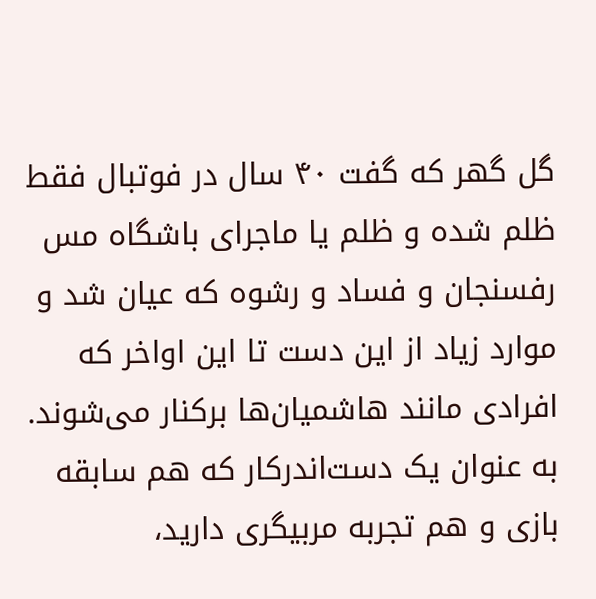گل گهر که گفت ۴۰ سال در فوتبال فقط ظلم شده و ظلم یا ماجرای باشگاه مس رفسنجان و فساد و رشوه که عیان شد و موارد زیاد از این دست تا این اواخر که افرادی مانند هاشمیان‌ها برکنار می‌شوند. به عنوان یک دست‌اندرکار که هم سابقه بازی و هم تجربه مربیگری دارید،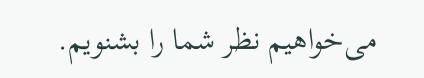می‌خواهیم نظر شما را بشنویم.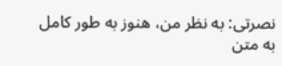نصرتی: به نظر من، هنوز به طور کامل به متن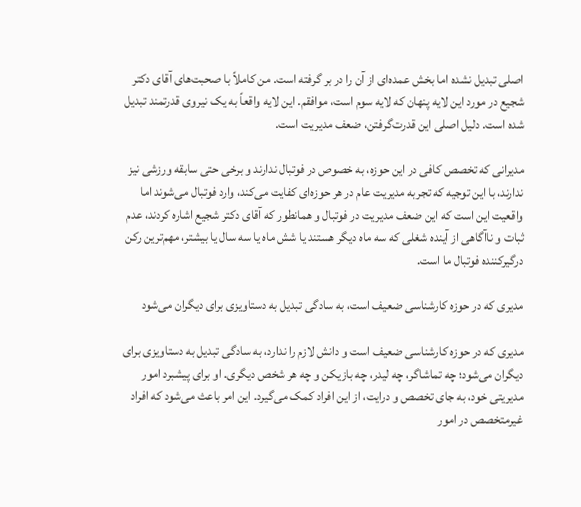اصلی تبدیل نشده اما بخش عمده‌ای از آن را در بر گرفته است. من کاملاً با صحبت‌های آقای دکتر شجیع در مورد این لایه پنهان که لایه سوم است، موافقم. این لایه واقعاً به یک نیروی قدرتمند تبدیل شده است. دلیل اصلی این قدرت‌گرفتن، ضعف مدیریت است.

مدیرانی که تخصص کافی در این حوزه، به خصوص در فوتبال ندارند و برخی حتی سابقه ورزشی نیز ندارند، با این توجیه که تجربه مدیریت عام در هر حوزه‌ای کفایت می‌کند، وارد فوتبال می‌شوند اما واقعیت این است که این ضعف مدیریت در فوتبال و همانطور که آقای دکتر شجیع اشاره کردند، عدم ثبات و ناآگاهی از آینده شغلی که سه ماه دیگر هستند یا شش ماه یا سه سال یا بیشتر، مهم‌ترین رکن درگیرکننده فوتبال ما است.

مدیری که در حوزه کارشناسی ضعیف است، به سادگی تبدیل به دستاویزی برای دیگران می‌شود

مدیری که در حوزه کارشناسی ضعیف است و دانش لازم را ندارد، به سادگی تبدیل به دستاویزی برای دیگران می‌شود؛ چه تماشاگر، چه لیدر، چه بازیکن و چه هر شخص دیگری. او برای پیشبرد امور مدیریتی خود، به جای تخصص و درایت، از این افراد کمک می‌گیرد. این امر باعث می‌شود که افراد غیرمتخصص در امور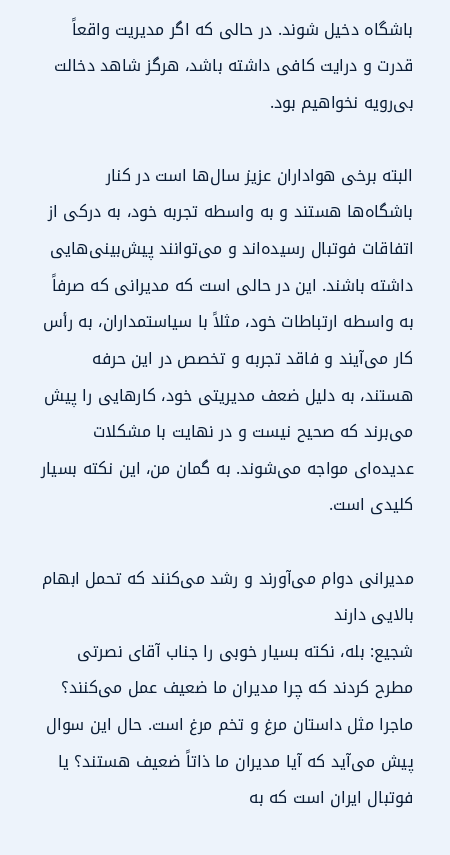باشگاه دخیل شوند. در حالی که اگر مدیریت واقعاً قدرت و درایت کافی داشته باشد، هرگز شاهد دخالت بی‌رویه نخواهیم بود.

البته برخی هواداران عزیز سال‌ها است در کنار باشگاه‌ها هستند و به واسطه تجربه خود، به درکی از اتفاقات فوتبال رسیده‌اند و می‌توانند پیش‌بینی‌هایی داشته باشند. این در حالی است که مدیرانی که صرفاً به واسطه ارتباطات خود، مثلاً با سیاستمداران، به رأس کار می‌آیند و فاقد تجربه و تخصص در این حرفه هستند، به دلیل ضعف مدیریتی خود، کارهایی را پیش می‌برند که صحیح نیست و در نهایت با مشکلات عدیده‌ای مواجه می‌شوند. به گمان من، این نکته بسیار کلیدی است.

مدیرانی دوام می‌آورند و رشد می‌کنند که تحمل ابهام بالایی دارند
شجیع: بله، نکته بسیار خوبی را جناب آقای نصرتی مطرح کردند که چرا مدیران ما ضعیف عمل می‌کنند؟ ماجرا مثل داستان مرغ و تخم مرغ است. حال این سوال پیش می‌آید که آیا مدیران ما ذاتاً ضعیف هستند؟ یا فوتبال ایران است که به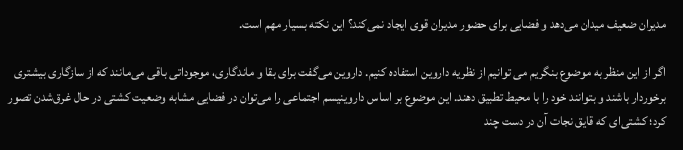مدیران ضعیف میدان می‌دهد و فضایی برای حضور مدیران قوی ایجاد نمی‌کند؟ این نکته بسیار مهم است.

اگر از این منظر به موضوع بنگریم می توانیم از نظریه داروین استفاده کنیم. داروین می‌گفت برای بقا و ماندگاری، موجوداتی باقی می‌مانند که از سازگاری بیشتری برخوردار باشند و بتوانند خود را با محیط تطبیق دهند. این موضوع بر اساس داروینیسم اجتماعی را می‌توان در فضایی مشابه وضعیت کشتی در حال غرق‌شدن تصور کرد؛ کشتی‌ای که قایق نجات آن در دست چند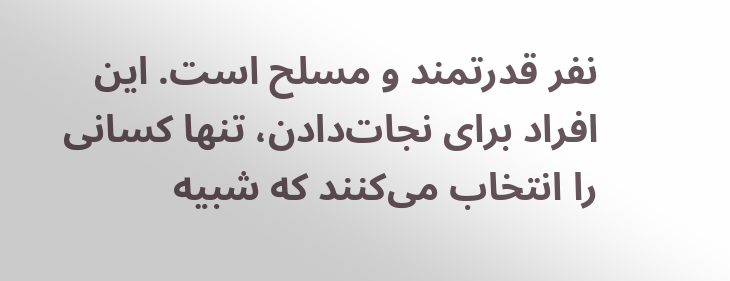نفر قدرتمند و مسلح است. این افراد برای نجات‌دادن، تنها کسانی را انتخاب می‌کنند که شبیه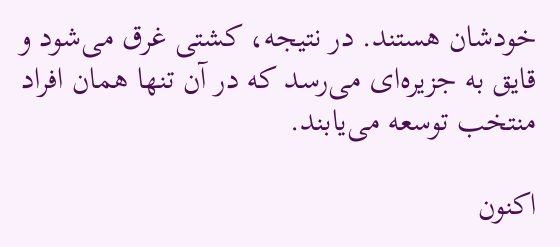خودشان هستند. در نتیجه، کشتی غرق می‌شود و قایق به جزیره‌ای می‌رسد که در آن تنها همان افراد منتخب توسعه می‌یابند.

اکنون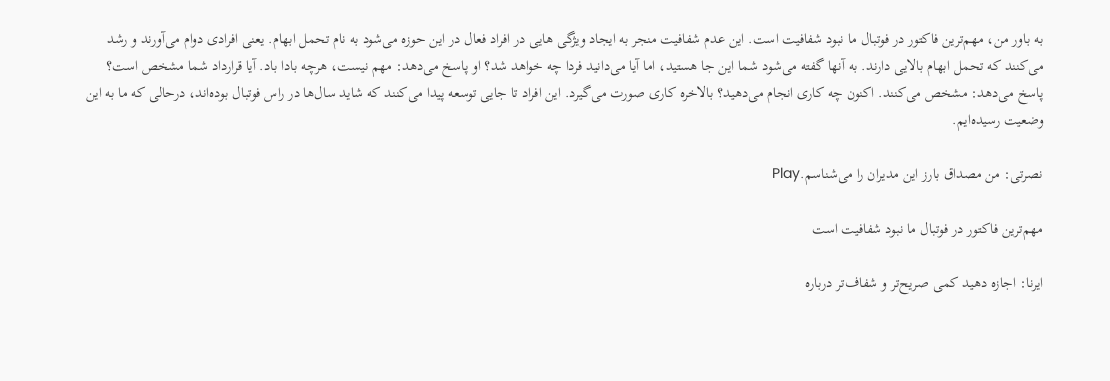به باور من، مهم‌ترین فاکتور در فوتبال ما نبود شفافیت است. این عدم شفافیت منجر به ایجاد ویژگی‌ هایی در افراد فعال در این حوزه می‌شود به نام تحمل ابهام. یعنی افرادی دوام می‌آورند و رشد می‌کنند که تحمل ابهام بالایی دارند. به آنها گفته می‌شود شما این جا هستید، اما آیا می‌دانید فردا چه خواهد شد؟ او پاسخ می‌دهد: مهم نیست، هرچه بادا باد. آیا قرارداد شما مشخص است؟ پاسخ می‌دهد: مشخص می‌کنند. اکنون چه کاری انجام می‌دهید؟ بالاخره کاری صورت می‌گیرد. این افراد تا جایی توسعه پیدا می‌کنند که شاید سال‌ها در راس فوتبال بوده‌اند، درحالی که ما به این وضعیت رسیده‌ایم.

نصرتی: من مصداق بارز این مدیران را می‌شناسم.Play

مهم‌ترین فاکتور در فوتبال ما نبود شفافیت است

ایرنا: اجازه دهید کمی صریح‌تر و شفاف‌تر درباره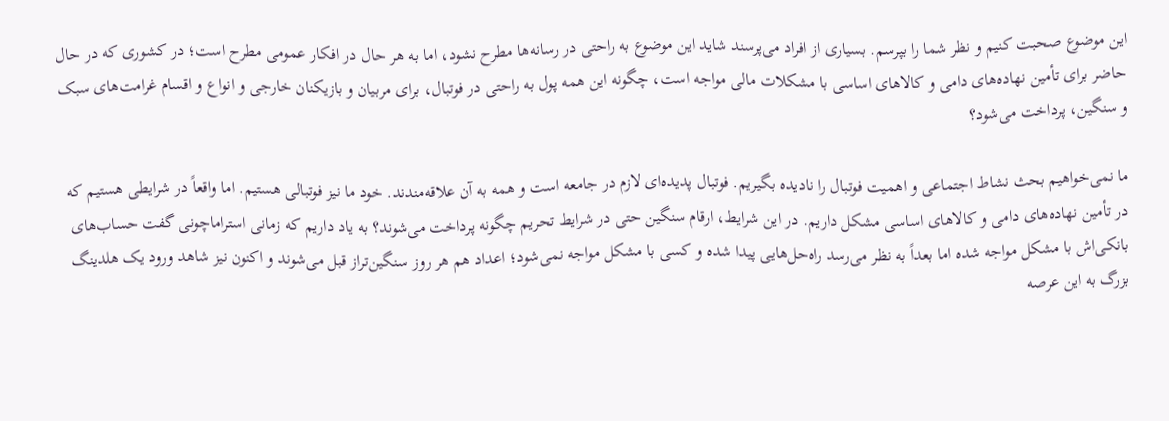این موضوع صحبت کنیم و نظر شما را بپرسم. بسیاری از افراد می‌پرسند شاید این موضوع به راحتی در رسانه‌ها مطرح نشود، اما به هر حال در افکار عمومی مطرح است؛ در کشوری که در حال حاضر برای تأمین نهاده‌های دامی و کالاهای اساسی با مشکلات مالی مواجه است، چگونه این همه پول به راحتی در فوتبال، برای مربیان و بازیکنان خارجی و انواع و اقسام غرامت‌های سبک و سنگین، پرداخت می‌شود؟

ما نمی‌خواهیم بحث نشاط اجتماعی و اهمیت فوتبال را نادیده بگیریم. فوتبال پدیده‌ای لازم در جامعه است و همه به آن علاقه‌مندند. خود ما نیز فوتبالی هستیم. اما واقعاً در شرایطی هستیم که در تأمین نهاده‌های دامی و کالاهای اساسی مشکل داریم. در این شرایط، ارقام سنگین حتی در شرایط تحریم چگونه پرداخت می‌شوند؟ به یاد داریم که زمانی استراماچونی گفت حساب‌های بانکی‌اش با مشکل مواجه شده اما بعداً به نظر می‌رسد راه‌حل‌هایی پیدا شده و کسی با مشکل مواجه نمی‌شود؛ اعداد هم هر روز سنگین‌تراز قبل می‌شوند و اکنون نیز شاهد ورود یک هلدینگ بزرگ به این عرصه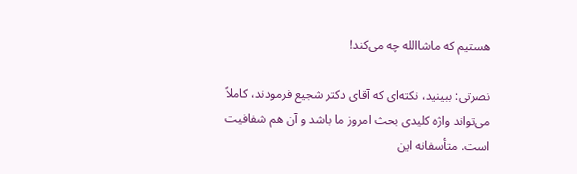هستیم که ماشاالله چه می‌کند!

نصرتی: ببینید، نکته‌ای که آقای دکتر شجیع فرمودند، کاملاً می‌تواند واژه کلیدی بحث امروز ما باشد و آن هم شفافیت است. متأسفانه این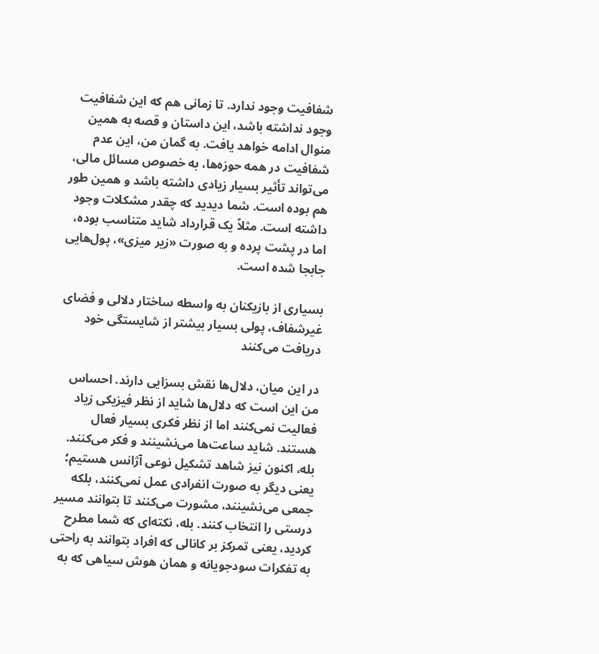شفافیت وجود ندارد. تا زمانی هم که این شفافیت وجود نداشته باشد، این داستان و قصه به همین منوال ادامه خواهد یافت. به گمان من، این عدم شفافیت در همه حوزه‌ها، به خصوص مسائل مالی، می‌تواند تأثیر بسیار زیادی داشته باشد و همین طور هم بوده است. شما دیدید که چقدر مشکلات وجود داشته است. مثلاً یک قرارداد شاید متناسب بوده، اما در پشت پرده و به صورت «زیر میزی»، پول‌هایی جابجا شده است.

بسیاری از بازیکنان به واسطه ساختار دلالی و فضای غیرشفاف، پولی بسیار بیشتر از شایستگی خود دریافت می‌کنند

در این میان، دلال‌ها نقش بسزایی دارند. احساس من این است که دلال‌ها شاید از نظر فیزیکی زیاد فعالیت نمی‌کنند اما از نظر فکری بسیار فعال هستند. شاید ساعت‌ها می‌نشینند و فکر می‌کنند. بله، اکنون نیز شاهد تشکیل نوعی آژانس هستیم؛ یعنی دیگر به صورت انفرادی عمل نمی‌کنند، بلکه جمعی می‌نشینند، مشورت می‌کنند تا بتوانند مسیر درستی را انتخاب کنند. بله، نکته‌ای که شما مطرح کردید، یعنی تمرکز بر کانالی که افراد بتوانند به راحتی به تفکرات سودجویانه و همان هوش سیاهی که به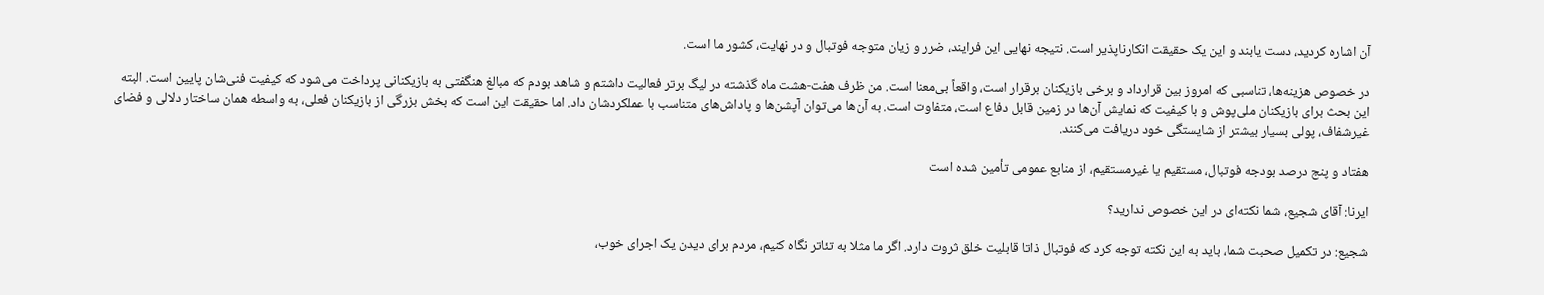آن اشاره کردید، دست یابند و این یک حقیقت انکارناپذیر است. نتیجه نهایی این فرایند، ضرر و زیان متوجه فوتبال و در نهایت، کشور ما است.

در خصوص هزینه‌ها، تناسبی که امروز بین قرارداد و برخی بازیکنان برقرار است، واقعاً بی‌معنا است. من ظرف هفت-هشت ماه گذشته در لیگ برتر فعالیت داشتم و شاهد بودم که مبالغ هنگفتی به بازیکنانی پرداخت می‌شود که کیفیت فنی‌شان پایین است. البته این بحث برای بازیکنان ملی‌پوش و با کیفیت که نمایش آن‌ها در زمین قابل دفاع است، متفاوت است. به آن‌ها می‌توان آپشن‌ها و پاداش‌های متناسب با عملکردشان داد. اما حقیقت این است که بخش بزرگی از بازیکنان فعلی، به واسطه همان ساختار دلالی و فضای غیرشفاف، پولی بسیار بیشتر از شایستگی خود دریافت می‌کنند.

هفتاد و پنج درصد بودجه فوتبال، مستقیم یا غیرمستقیم، از منابع عمومی تأمین شده است

ایرنا: آقای شجیع، شما نکته‌ای در این خصوص ندارید؟

شجیع: در تکمیل صحبت شما، باید به این نکته توجه کرد که فوتبال ذاتا قابلیت خلق ثروت دارد. اگر ما مثلا به تئاتر نگاه کنیم، مردم برای دیدن یک اجرای خوب،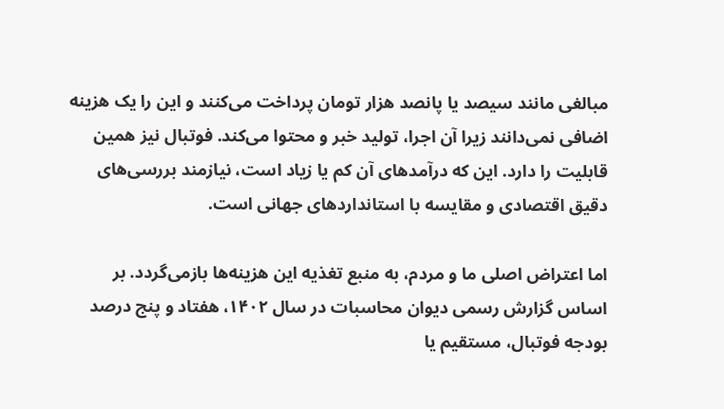مبالغی مانند سیصد یا پانصد هزار تومان پرداخت می‌کنند و این را یک هزینه اضافی نمی‌دانند زیرا آن اجرا، تولید خبر و محتوا می‌کند. فوتبال نیز همین قابلیت را دارد. این که درآمدهای آن کم یا زیاد است، نیازمند بررسی‌های دقیق اقتصادی و مقایسه با استانداردهای جهانی است.

اما اعتراض اصلی ما و مردم، به منبع تغذیه این هزینه‌ها بازمی‌گردد. بر اساس گزارش رسمی دیوان محاسبات در سال ۱۴۰۲، هفتاد و پنج درصد بودجه فوتبال، مستقیم یا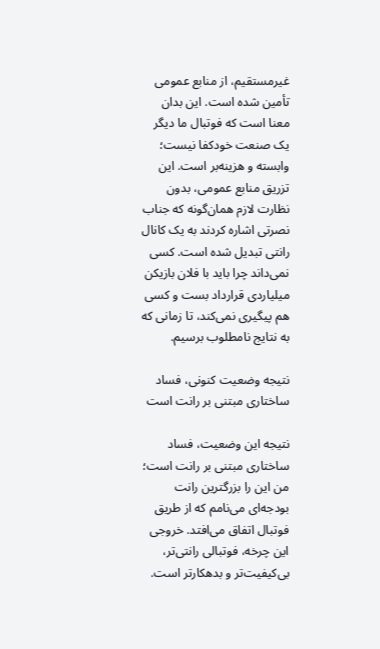غیرمستقیم، از منابع عمومی تأمین شده است. این بدان معنا است که فوتبال ما دیگر یک صنعت خودکفا نیست؛ وابسته و هزینه‌بر است. این تزریق منابع عمومی، بدون نظارت لازم همان‌گونه که جناب نصرتی اشاره کردند به یک کانال رانتی تبدیل شده است. کسی نمی‌داند چرا باید با فلان بازیکن میلیاردی قرارداد بست و کسی هم پیگیری نمی‌کند، تا زمانی که به نتایج نامطلوب برسیم.

نتیجه وضعیت کنونی، فساد ساختاری مبتنی بر رانت است

نتیجه این وضعیت، فساد ساختاری مبتنی بر رانت است؛ من این را بزرگترین رانت بودجه‌ای می‌نامم که از طریق فوتبال اتفاق می‌افتد. خروجی این چرخه، فوتبالی رانتی‌تر، بی‌کیفیت‌تر و بدهکارتر است.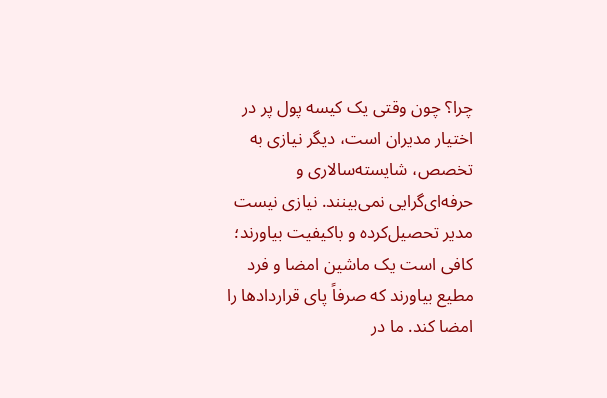چرا؟ چون وقتی یک کیسه پول پر در اختیار مدیران است، دیگر نیازی به تخصص، شایسته‌سالاری و حرفه‌ای‌گرایی نمی‌بینند. نیازی نیست مدیر تحصیل‌کرده و باکیفیت بیاورند؛ کافی است یک ماشین امضا و فرد مطیع بیاورند که صرفاً پای قراردادها را امضا کند. ما در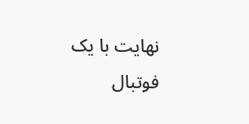نهایت با یک فوتبال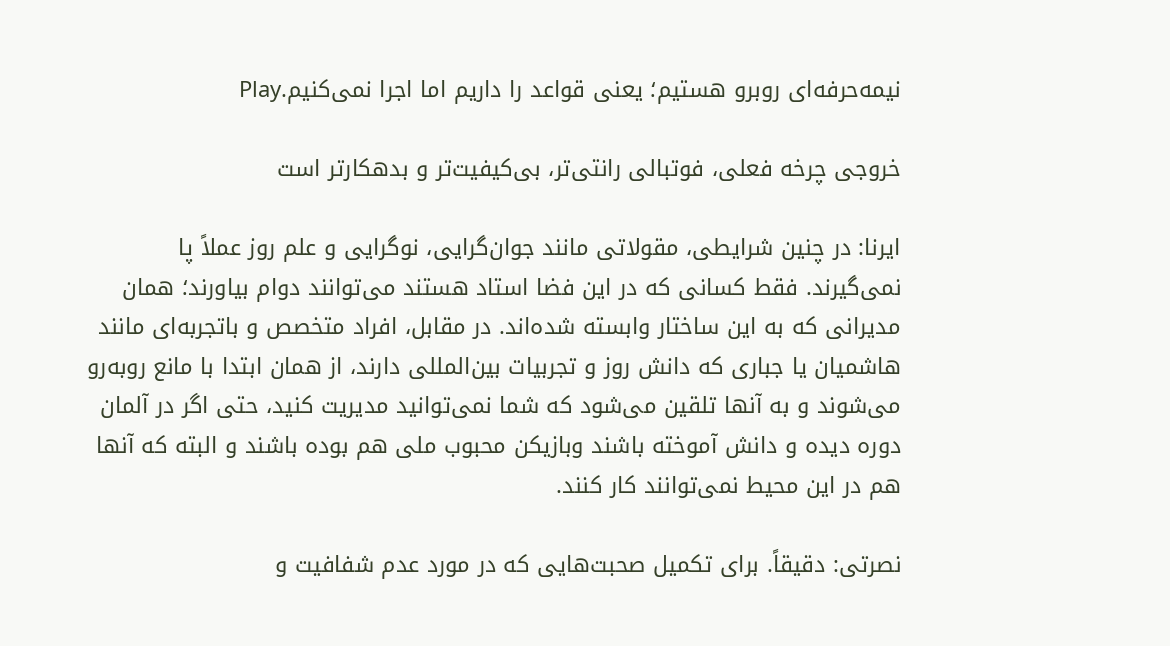نیمه‌حرفه‌ای روبرو هستیم؛ یعنی قواعد را داریم اما اجرا نمی‌کنیم.Play

خروجی چرخه فعلی، فوتبالی رانتی‌تر، بی‌کیفیت‌تر و بدهکارتر است

ایرنا: در چنین شرایطی، مقولاتی مانند جوان‌گرایی، نوگرایی و علم روز عملاً پا نمی‌گیرند. فقط کسانی که در این فضا استاد هستند می‌توانند دوام بیاورند؛ همان مدیرانی که به این ساختار وابسته شده‌اند. در مقابل، افراد متخصص و باتجربه‌ای مانند هاشمیان یا جباری که دانش روز و تجربیات بین‌المللی دارند، از همان ابتدا با مانع روبه‌رو می‌شوند و به آنها تلقین می‌شود که شما نمی‌توانید مدیریت کنید، حتی اگر در آلمان دوره دیده و دانش آموخته باشند وبازیکن محبوب ملی هم بوده باشند و البته که آنها هم در این محیط نمی‌توانند کار کنند.

نصرتی: دقیقاً. برای تکمیل صحبت‌هایی که در مورد عدم شفافیت و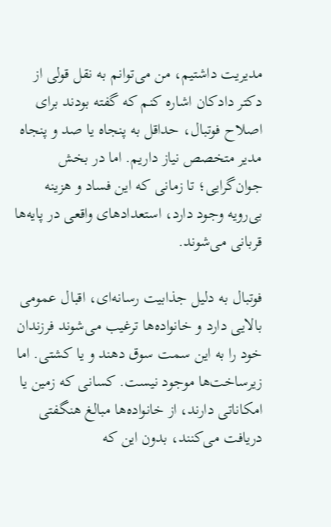مدیریت داشتیم، من می‌توانم به نقل قولی از دکتر دادکان اشاره کنم که گفته بودند برای اصلاح فوتبال، حداقل به پنجاه یا صد و پنجاه مدیر متخصص نیاز داریم. اما در بخش جوان‌گرایی؛ تا زمانی که این فساد و هزینه بی‌رویه وجود دارد، استعدادهای واقعی در پایه‌ها قربانی می‌شوند.

فوتبال به دلیل جذابیت رسانه‌ای، اقبال عمومی بالایی دارد و خانواده‌ها ترغیب می‌شوند فرزندان خود را به این سمت سوق دهند و یا کشتی. اما زیرساخت‌ها موجود نیست. کسانی که زمین یا امکاناتی دارند، از خانواده‌ها مبالغ هنگفتی دریافت می‌کنند، بدون این که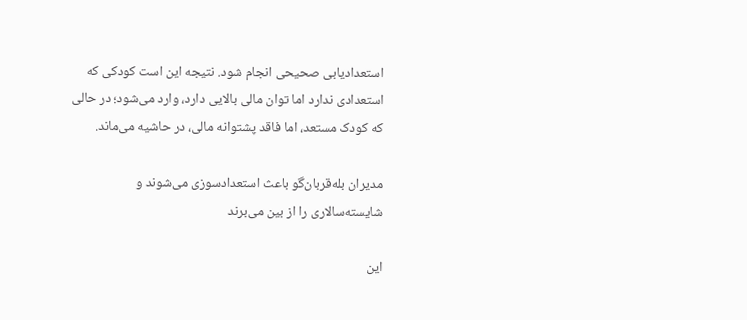استعدادیابی صحیحی انجام شود. نتیجه این است کودکی که استعدادی ندارد اما توان مالی بالایی دارد، وارد می‌شود؛ در حالی که کودک مستعد، اما فاقد پشتوانه مالی، در حاشیه می‌ماند.

مدیران بله‌قربان‌گو باعث استعدادسوزی می‌شوند و شایسته‌سالاری را از بین می‌برند

این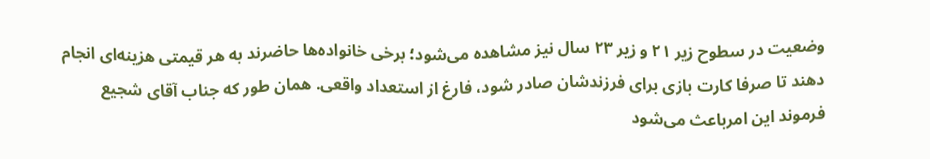وضعیت در سطوح زیر ۲۱ و زیر ۲۳ سال نیز مشاهده می‌شود؛ برخی خانواده‌ها حاضرند به هر قیمتی هزینه‌ای انجام دهند تا صرفا کارت بازی برای فرزندشان صادر شود، فارغ از استعداد واقعی. همان طور که جناب آقای شجیع فرموند این امرباعث می‌شود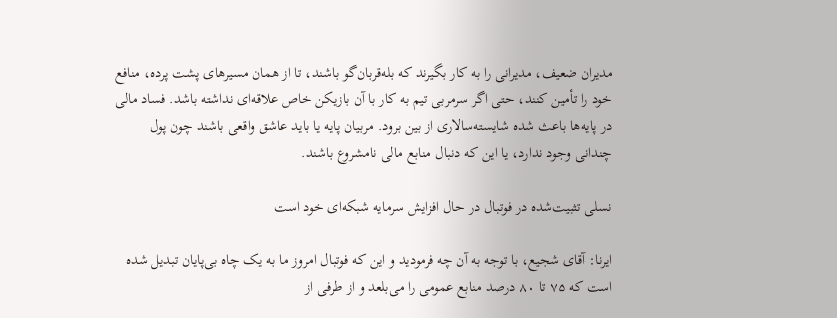مدیران ضعیف، مدیرانی را به کار بگیرند که بله‌قربان‌گو باشند، تا از همان مسیرهای پشت پرده، منافع خود را تأمین کنند، حتی اگر سرمربی تیم به کار با آن بازیکن خاص علاقه‌ای نداشته باشد. فساد مالی در پایه‌ها باعث شده شایسته‌سالاری از بین برود. مربیان پایه یا باید عاشق واقعی باشند چون پول چندانی وجود ندارد، یا این که دنبال منابع مالی نامشروع باشند.

نسلی تثبیت‌شده در فوتبال در حال افزایش سرمایه شبکه‌ای خود است

ایرنا: آقای شجیع، با توجه به آن چه فرمودید و این که فوتبال امروز ما به یک چاه بی‌پایان تبدیل شده است که ۷۵ تا ۸۰ درصد منابع عمومی را می‌بلعد و از طرفی از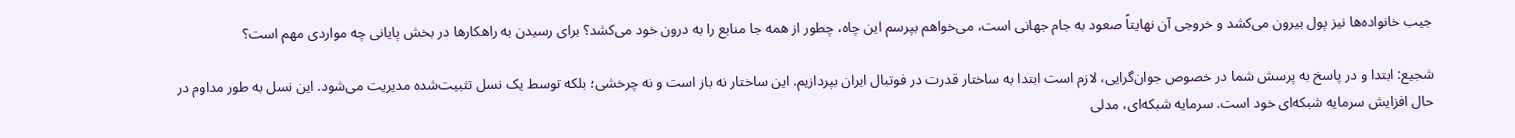جیب خانواده‌ها نیز پول بیرون می‌کشد و خروجی آن نهایتاً صعود به جام جهانی است، می‌خواهم بپرسم این چاه، چطور از همه جا منابع را به درون خود می‌کشد؟ برای رسیدن به راهکارها در بخش پایانی چه مواردی مهم است؟

شجیع: ابتدا و در پاسخ به پرسش شما در خصوص جوان‌گرایی، لازم است ابتدا به ساختار قدرت در فوتبال ایران بپردازیم. این ساختار نه باز است و نه چرخشی؛ بلکه توسط یک نسل تثبیت‌شده مدیریت می‌شود. این نسل به طور مداوم در حال افزایش سرمایه شبکه‌ای خود است. سرمایه شبکه‌ای، مدلی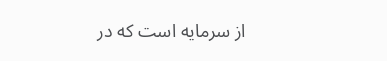از سرمایه است که در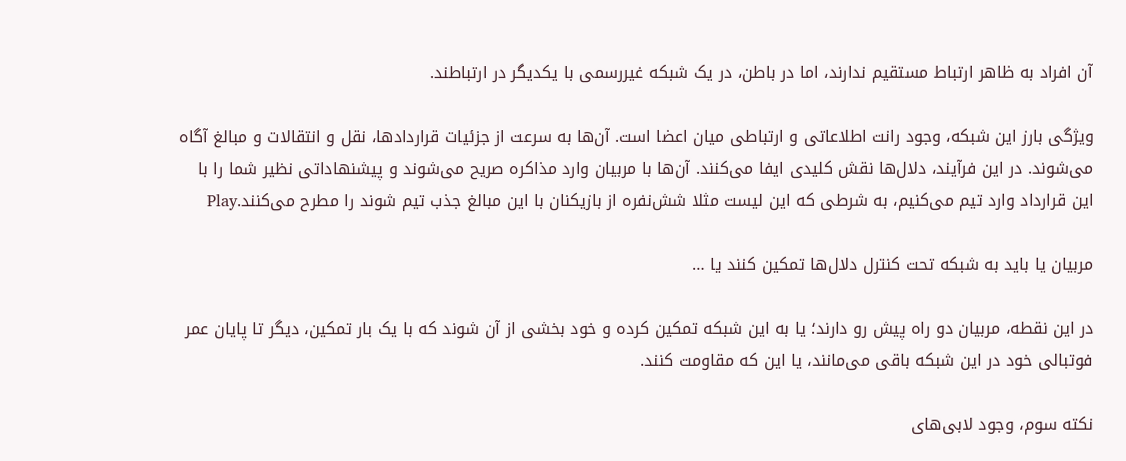آن افراد به ظاهر ارتباط مستقیم ندارند، اما در باطن، در یک شبکه غیررسمی با یکدیگر در ارتباطند.

ویژگی بارز این شبکه، وجود رانت اطلاعاتی و ارتباطی میان اعضا است. آن‌ها به سرعت از جزئیات قراردادها، نقل و انتقالات و مبالغ آگاه می‌شوند. در این فرآیند، دلال‌ها نقش کلیدی ایفا می‌کنند. آن‌ها با مربیان وارد مذاکره صریح می‌شوند و پیشنهاداتی نظیر شما را با این قرارداد وارد تیم می‌کنیم، به شرطی که این لیست مثلا شش‌نفره از بازیکنان با این مبالغ جذب تیم شوند را مطرح می‌کنند.Play

مربیان یا باید به شبکه تحت کنترل دلال‌ها تمکین کنند یا …

در این نقطه، مربیان دو راه پیش رو دارند؛ یا به این شبکه تمکین کرده و خود بخشی از آن شوند که با یک بار تمکین، دیگر تا پایان عمر فوتبالی خود در این شبکه باقی می‌مانند، یا این که مقاومت کنند.

نکته سوم، وجود لابی‌های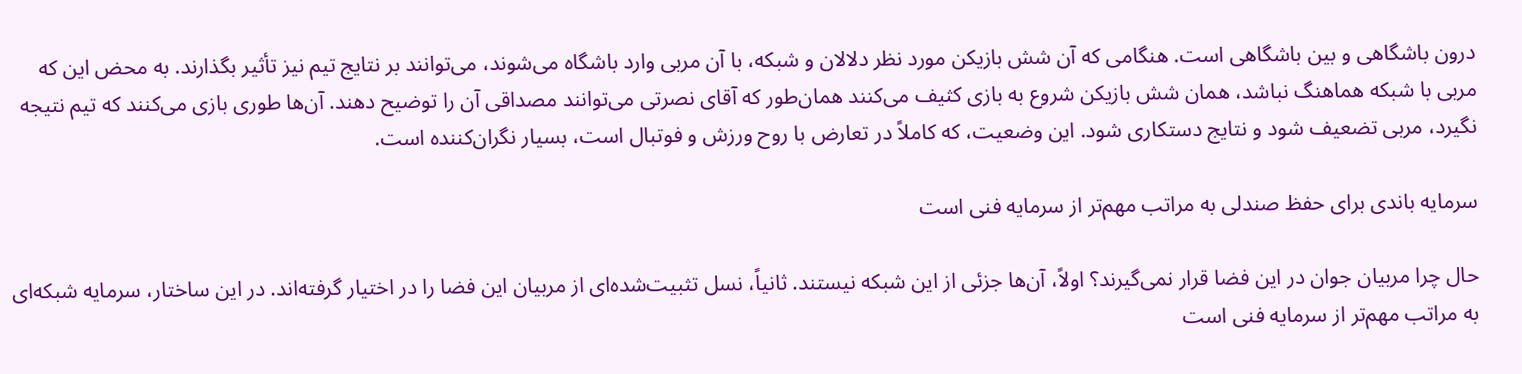درون باشگاهی و بین باشگاهی است. هنگامی که آن شش بازیکن مورد نظر دلالان و شبکه، با آن مربی وارد باشگاه می‌شوند، می‌توانند بر نتایج تیم نیز تأثیر بگذارند. به محض این که مربی با شبکه هماهنگ نباشد، همان شش بازیکن شروع به بازی کثیف می‌کنند همان‌طور که آقای نصرتی می‌توانند مصداقی آن را توضیح دهند. آن‌ها طوری بازی می‌کنند که تیم نتیجه نگیرد، مربی تضعیف شود و نتایج دستکاری شود. این وضعیت، که کاملاً در تعارض با روح ورزش و فوتبال است، بسیار نگران‌کننده است.

سرمایه باندی برای حفظ صندلی به مراتب مهم‌تر از سرمایه فنی است

حال چرا مربیان جوان در این فضا قرار نمی‌گیرند؟ اولاً، آن‌ها جزئی از این شبکه نیستند. ثانیاً، نسل تثبیت‌شده‌ای از مربیان این فضا را در اختیار گرفته‌اند. در این ساختار، سرمایه شبکه‌ای به مراتب مهم‌تر از سرمایه فنی است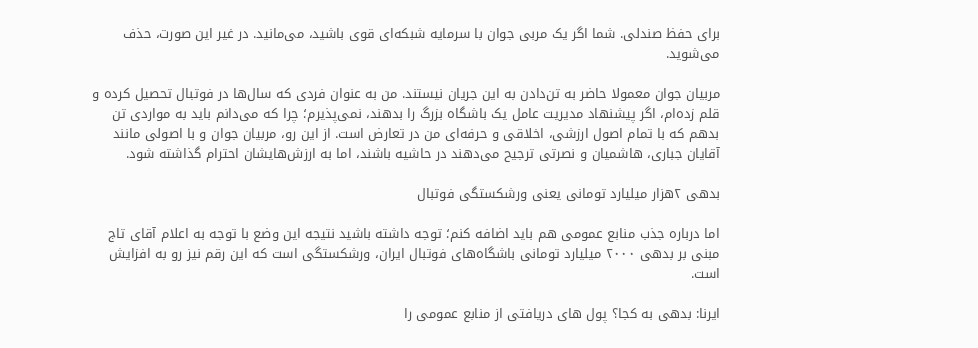برای حفظ صندلی. شما اگر یک مربی جوان با سرمایه شبکه‌ای قوی باشید، می‌مانید. در غیر این صورت، حذف می‌شوید.

مربیان جوان معمولا حاضر به تن‌دادن به این جریان نیستند. من به عنوان فردی که سال‌ها در فوتبال تحصیل کرده و قلم زده‌ام، اگر پیشنهاد مدیریت عامل یک باشگاه بزرگ را بدهند، نمی‌پذیرم؛ چرا که می‌دانم باید به مواردی تن بدهم که با تمام اصول ارزشی، اخلاقی و حرفه‌ای من در تعارض است. از این رو، مربیان جوان و با اصولی مانند آقایان جباری، هاشمیان و نصرتی ترجیح می‌دهند در حاشیه باشند، اما به ارزش‌هایشان احترام گذاشته شود.

بدهی ۲هزار میلیارد تومانی یعنی ورشکستگی فوتبال

اما درباره جذب منابع عمومی هم باید اضافه کنم؛ توجه داشته باشید نتیجه این وضع با توجه به اعلام آقای تاج مبنی بر بدهی ۲۰۰۰ میلیارد تومانی باشگاه‌های فوتبال ایران، ورشکستگی است که این رقم نیز رو به افزایش است.

ایرنا: بدهی به کجا؟ پول های دریافتی از منابع عمومی را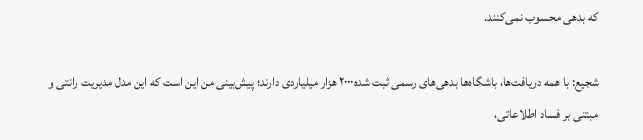که بدهی محسوب نمی‌کنند.

شجیع: با همه دریافت‌ها، باشگاه‌ها بدهی‌های رسمی ثبت شده۲۰۰۰ هزار میلیاردی دارند؛ پیش‌بینی من این است که این مدل مدیریت رانتی و مبتنی بر فساد اطلاعاتی،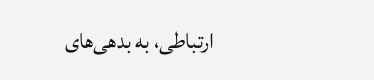ارتباطی، به بدهی‌های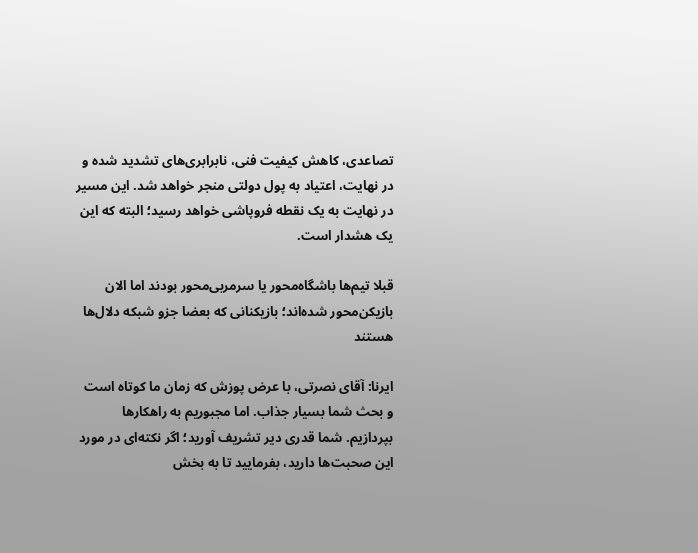تصاعدی، کاهش کیفیت فنی، نابرابری‌های تشدید شده و در نهایت، اعتیاد به پول دولتی منجر خواهد شد. این مسیر در نهایت به یک نقطه فروپاشی خواهد رسید؛ البته که این یک هشدار است.

قبلا تیم‌ها باشگاه‌محور یا سرمربی‌محور بودند اما الان بازیکن‌محور شده‌اند؛ بازیکنانی که بعضا جزو شبکه دلال‌ها هستند

ایرنا: آقای نصرتی، با عرض پوزش که زمان ما کوتاه است و بحث شما بسیار جذاب. اما مجبوریم به راهکارها بپردازیم. شما قدری دیر تشریف آورید؛ اگر نکته‌ای در مورد این صحبت‌ها دارید، بفرمایید تا به بخش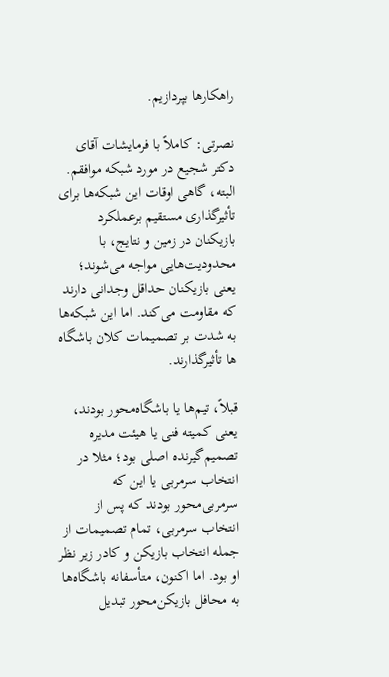راهکارها بپردازیم.

نصرتی: کاملاً با فرمایشات آقای دکتر شجیع در مورد شبکه موافقم. البته، گاهی اوقات این شبکه‌ها برای تأثیرگذاری مستقیم برعملکرد بازیکنان در زمین و نتایج، با محدودیت‌هایی مواجه می‌شوند؛ یعنی بازیکنان حداقل وجدانی دارند که مقاومت می‌کند. اما این شبکه‌ها به شدت بر تصمیمات کلان باشگاه ها تأثیرگذارند.

قبلاً، تیم‌ها یا باشگاه‌محور بودند، یعنی کمیته فنی یا هیئت مدیره تصمیم‌گیرنده اصلی بود؛ مثلا در انتخاب سرمربی یا این که سرمربی‌محور بودند که پس از انتخاب سرمربی، تمام تصمیمات از جمله انتخاب بازیکن و کادر زیر نظر او بود. اما اکنون، متأسفانه باشگاه‌ها به محافل بازیکن‌محور تبدیل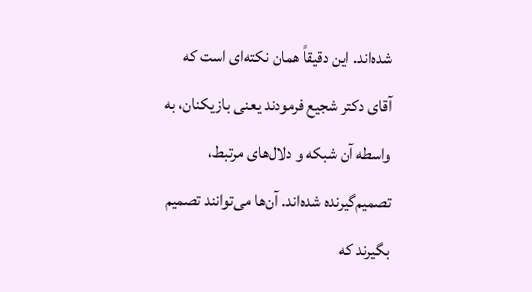شده‌اند. این دقیقاً همان نکته‌ای است که آقای دکتر شجیع فرمودند یعنی بازیکنان، به واسطه آن شبکه و دلال‌های مرتبط، تصمیم‌گیرنده شده‌اند. آن‌ها می‌توانند تصمیم بگیرند که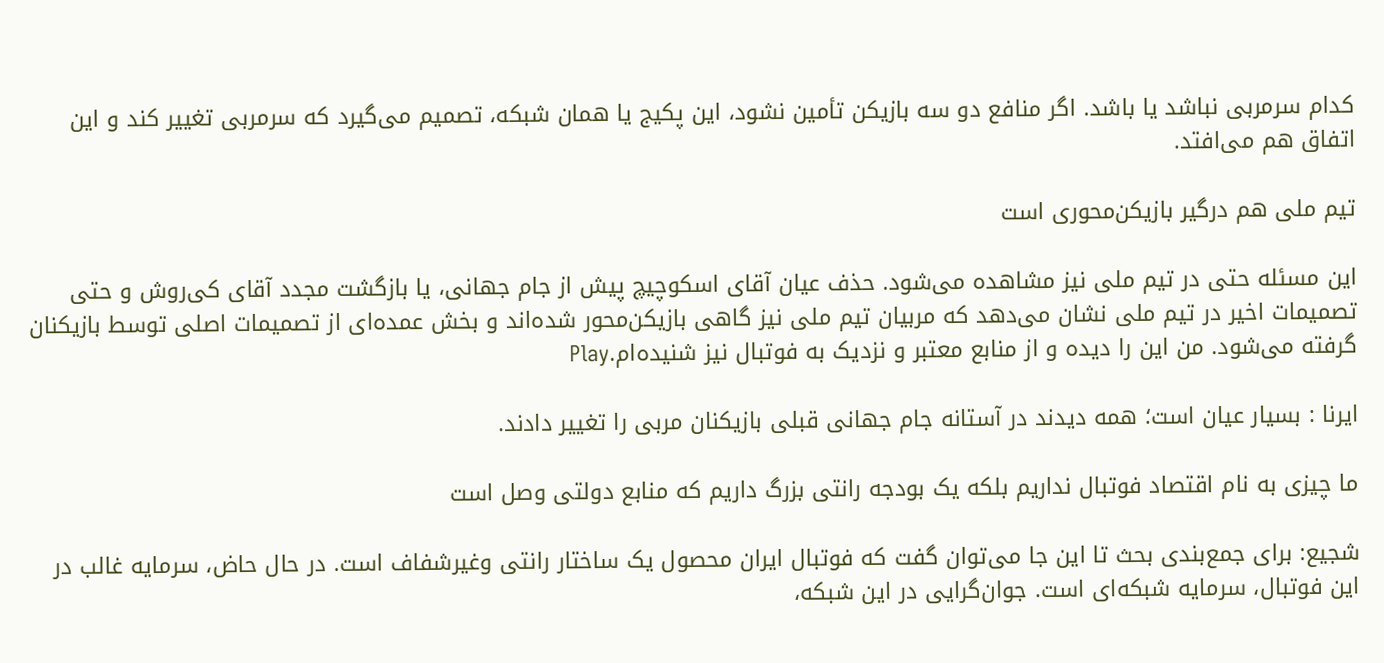کدام سرمربی نباشد یا باشد. اگر منافع دو سه بازیکن تأمین نشود، این پکیج یا همان شبکه، تصمیم می‌گیرد که سرمربی تغییر کند و این اتفاق هم می‌افتد.

تیم ملی هم درگیر بازیکن‌محوری است

این مسئله حتی در تیم ملی نیز مشاهده می‌شود. حذف عیان آقای اسکوچیچ پیش از جام جهانی، یا بازگشت مجدد آقای کی‌روش و حتی تصمیمات اخیر در تیم ملی نشان می‌دهد که مربیان تیم ملی نیز گاهی بازیکن‌محور شده‌اند و بخش عمده‌ای از تصمیمات اصلی توسط بازیکنان گرفته می‌شود. من این را دیده و از منابع معتبر و نزدیک به فوتبال نیز شنیده‌ام.Play

ایرنا : بسیار عیان است؛ همه دیدند در آستانه جام جهانی قبلی بازیکنان مربی را تغییر دادند.

ما چیزی به نام اقتصاد فوتبال نداریم بلکه یک بودجه رانتی بزرگ داریم که منابع دولتی وصل است

شجیع: برای جمع‌بندی بحث تا این جا می‌توان گفت که فوتبال ایران محصول یک ساختار رانتی وغیرشفاف است. در حال حاض، سرمایه غالب در این فوتبال، سرمایه شبکه‌ای است. جوان‌گرایی در این شبکه،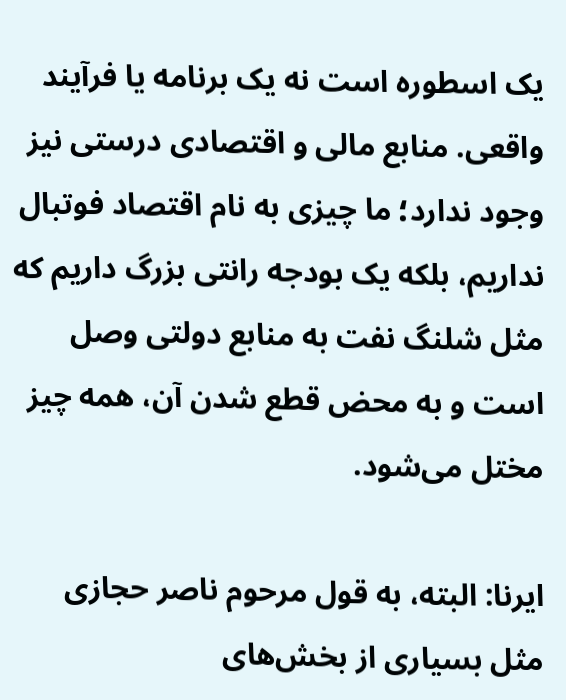یک اسطوره است نه یک برنامه یا فرآیند واقعی. منابع مالی و اقتصادی درستی نیز وجود ندارد؛ ما چیزی به نام اقتصاد فوتبال نداریم، بلکه یک بودجه رانتی بزرگ داریم که مثل شلنگ نفت به منابع دولتی وصل است و به محض قطع شدن آن، همه چیز مختل می‌شود.

ایرنا: البته، به قول مرحوم ناصر حجازی مثل بسیاری از بخش‌های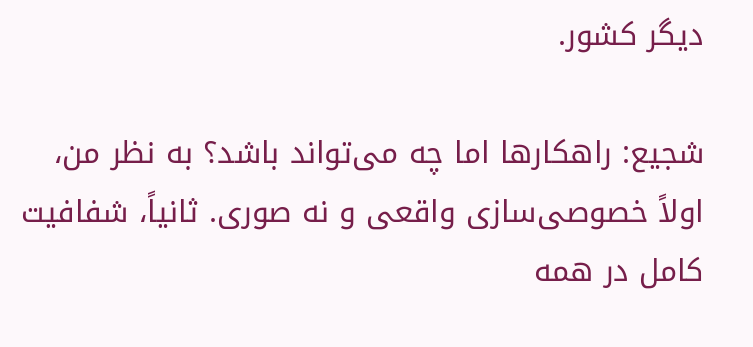دیگر کشور.

شجیع: راهکارها اما چه می‌تواند باشد؟ به نظر من، اولاً خصوصی‌سازی واقعی و نه صوری. ثانیاً، شفافیت کامل در همه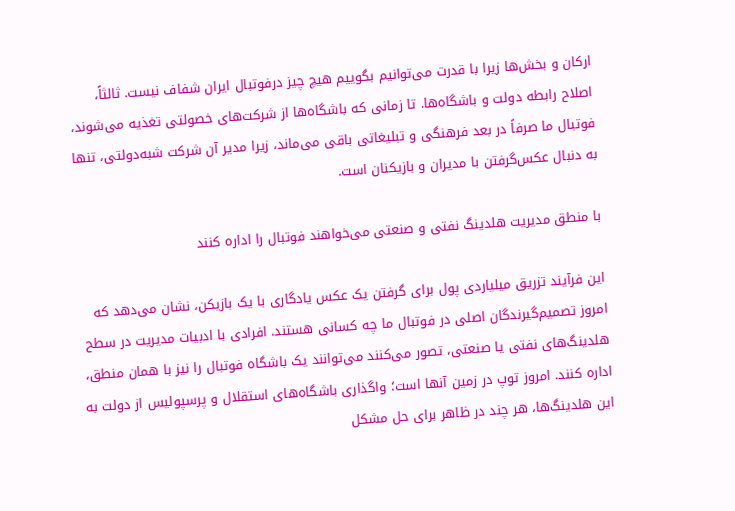ارکان و بخش‌ها زیرا با قدرت می‌توانیم بگوییم هیچ چیز درفوتبال ایران شفاف نیست. ثالثاً، اصلاح رابطه دولت و باشگاه‌ها. تا زمانی که باشگاه‌ها از شرکت‌های خصولتی تغذیه می‌شوند، فوتبال ما صرفاً در بعد فرهنگی و تبلیغاتی باقی می‌ماند، زیرا مدیر آن شرکت شبه‌دولتی، تنها به دنبال عکس‌گرفتن با مدیران و بازیکنان است.

با منطق مدیریت هلدینگ نفتی و صنعتی می‌خواهند فوتبال را اداره کنند

این فرآیند تزریق میلیاردی پول برای گرفتن یک عکس یادگاری با یک بازیکن، نشان می‌دهد که امروز تصمیم‌گیرندگان اصلی در فوتبال ما چه کسانی هستند. افرادی با ادبیات مدیریت در سطح هلدینگ‌های نفتی یا صنعتی، تصور می‌کنند می‌توانند یک باشگاه فوتبال را نیز با همان منطق، اداره کنند. امروز توپ در زمین آنها است؛ واگذاری باشگاه‌های استقلال و پرسپولیس از دولت به این هلدینگ‌ها، هر چند در ظاهر برای حل مشکل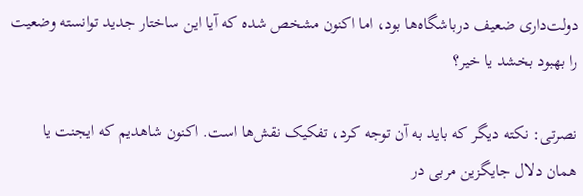دولت‌داری ضعیف درباشگاه‌ها بود، اما اکنون مشخص شده که آیا این ساختار جدید توانسته وضعیت را بهبود بخشد یا خیر؟

نصرتی: نکته دیگر که باید به آن توجه کرد، تفکیک نقش‌ها است. اکنون شاهدیم که ایجنت یا همان دلال جایگزین مربی در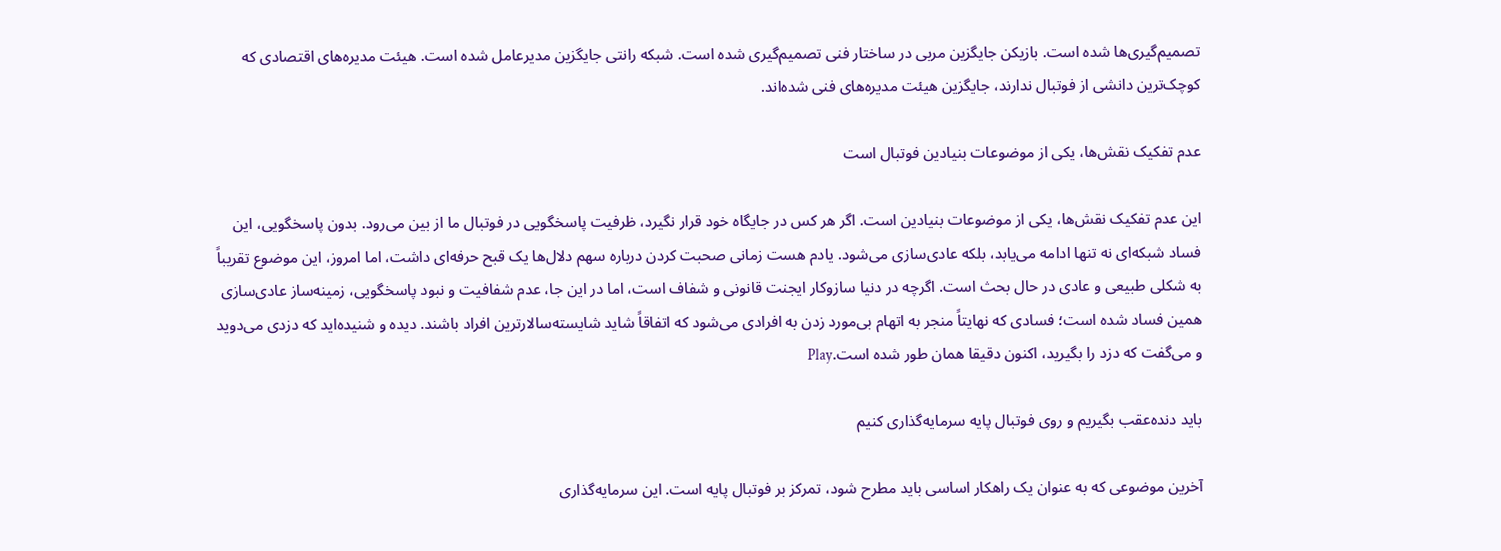تصمیم‌گیری‌ها شده است. بازیکن جایگزین مربی در ساختار فنی تصمیم‌گیری شده است. شبکه رانتی جایگزین مدیرعامل شده است. هیئت مدیره‌های اقتصادی که کوچک‌ترین دانشی از فوتبال ندارند، جایگزین هیئت مدیره‌های فنی شده‌اند.

عدم تفکیک نقش‌ها، یکی از موضوعات بنیادین فوتبال است

این عدم تفکیک نقش‌ها، یکی از موضوعات بنیادین است. اگر هر کس در جایگاه خود قرار نگیرد، ظرفیت پاسخگویی در فوتبال ما از بین می‌رود. بدون پاسخگویی، این فساد شبکه‌ای نه تنها ادامه می‌یابد، بلکه عادی‌سازی می‌شود. یادم هست زمانی صحبت کردن درباره سهم دلال‌ها یک قبح حرفه‌ای داشت، اما امروز، این موضوع تقریباً به شکلی طبیعی و عادی در حال بحث است. اگرچه در دنیا سازوکار ایجنت قانونی و شفاف است، اما در این جا، عدم شفافیت و نبود پاسخگویی، زمینه‌ساز عادی‌سازی همین فساد شده است؛ فسادی که نهایتاً منجر به اتهام بی‌مورد زدن به افرادی می‌شود که اتفاقاً شاید شایسته‌سالارترین افراد باشند. دیده و شنیده‌اید که دزدی می‌دوید و می‌گفت که دزد را بگیرید، اکنون دقیقا همان طور شده است.Play

باید دنده‌عقب بگیریم و روی فوتبال پایه سرمایه‌گذاری کنیم

آخرین موضوعی که به عنوان یک راهکار اساسی باید مطرح شود، تمرکز بر فوتبال پایه است. این سرمایه‌گذاری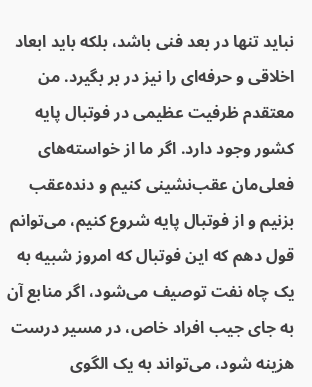نباید تنها در بعد فنی باشد، بلکه باید ابعاد اخلاقی و حرفه‌ای را نیز در بر بگیرد. من معتقدم ظرفیت عظیمی در فوتبال پایه کشور وجود دارد. اگر ما از خواسته‌های فعلی‌مان عقب‌نشینی کنیم و دنده‌عقب بزنیم و از فوتبال پایه شروع کنیم، می‌توانم قول دهم که این فوتبال که امروز شبیه به یک چاه نفت توصیف می‌شود، اگر منابع آن به جای جیب افراد خاص، در مسیر درست هزینه شود، می‌تواند به یک الگوی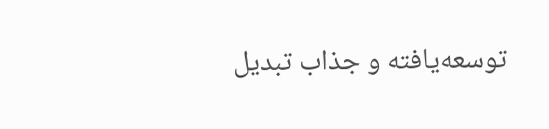توسعه‌یافته و جذاب تبدیل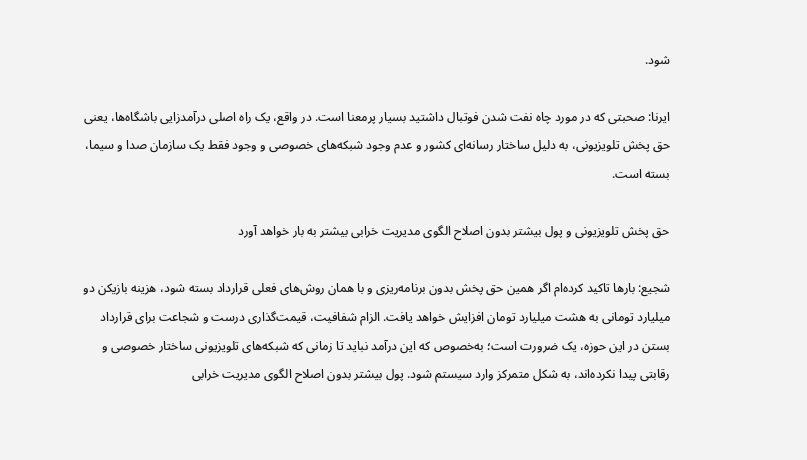شود.

ایرنا: صحبتی که در مورد چاه نفت شدن فوتبال داشتید بسیار پرمعنا است. در واقع، یک راه اصلی درآمدزایی باشگاه‌ها، یعنی حق پخش تلویزیونی، به دلیل ساختار رسانه‌ای کشور و عدم وجود شبکه‌های خصوصی و وجود فقط یک سازمان صدا و سیما، بسته است.

حق پخش تلویزیونی و پول بیشتر بدون اصلاح الگوی مدیریت خرابی بیشتر به بار خواهد آورد

شجیع: بارها تاکید کرده‌ام اگر همین حق پخش بدون برنامه‌ریزی و با همان روش‌های فعلی قرارداد بسته شود، هزینه بازیکن دو میلیارد تومانی به هشت میلیارد تومان افزایش خواهد یافت. الزام شفافیت، قیمت‌گذاری درست و شجاعت برای قرارداد بستن در این حوزه، یک ضرورت است؛ به‌خصوص که این درآمد نباید تا زمانی که شبکه‌های تلویزیونی ساختار خصوصی و رقابتی پیدا نکرده‌اند، به شکل متمرکز وارد سیستم شود. پول بیشتر بدون اصلاح الگوی مدیریت خرابی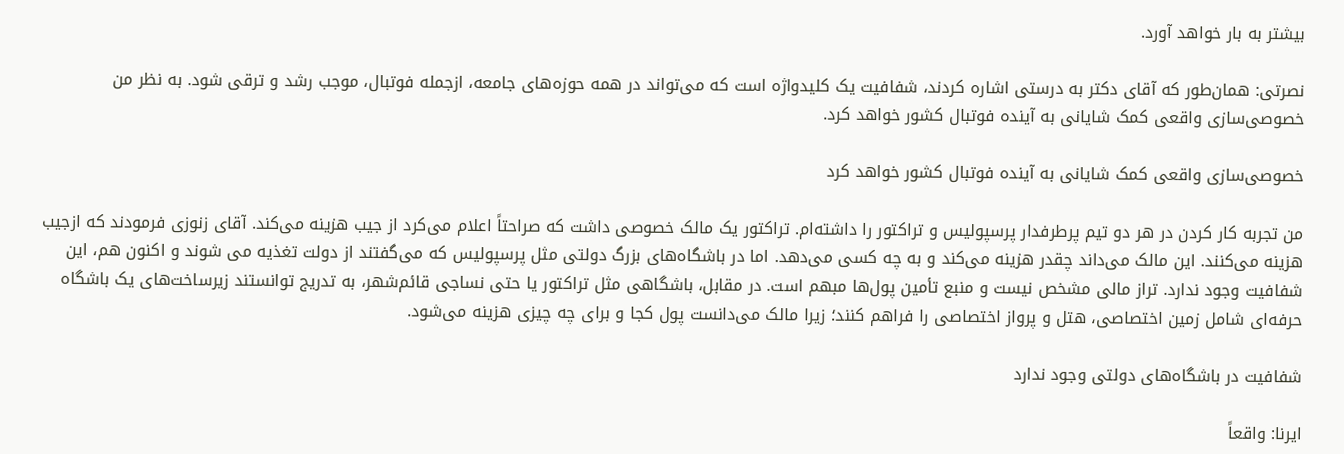بیشتر به بار خواهد آورد.

نصرتی: همان‌طور که آقای دکتر به درستی اشاره کردند، شفافیت یک کلیدواژه است که می‌تواند در همه حوزه‌های جامعه، ازجمله فوتبال، موجب رشد و ترقی شود. به نظر من خصوصی‌سازی واقعی کمک شایانی به آینده فوتبال کشور خواهد کرد.

خصوصی‌سازی واقعی کمک شایانی به آینده فوتبال کشور خواهد کرد

من تجربه کار کردن در هر دو تیم پرطرفدار پرسپولیس و تراکتور را داشته‌ام. تراکتور یک مالک خصوصی داشت که صراحتاً اعلام می‌کرد از جیب هزینه می‌کند. آقای زنوزی فرمودند که ازجیب هزینه می‌کنند. این مالک می‌داند چقدر هزینه می‌کند و به چه کسی می‌دهد. اما در باشگاه‌های بزرگ دولتی مثل پرسپولیس که می‌گفتند از دولت تغذیه می شوند و اکنون هم، این شفافیت وجود ندارد. تراز مالی مشخص نیست و منبع تأمین پول‌ها مبهم است. در مقابل، باشگاهی مثل تراکتور یا حتی نساجی قائم‌شهر، به تدریج توانستند زیرساخت‌های یک باشگاه حرفه‌ای شامل زمین اختصاصی، هتل و پرواز اختصاصی را فراهم کنند؛ زیرا مالک می‌دانست پول کجا و برای چه چیزی هزینه می‌شود.

شفافیت در باشگاه‌های دولتی وجود ندارد

ایرنا: واقعاً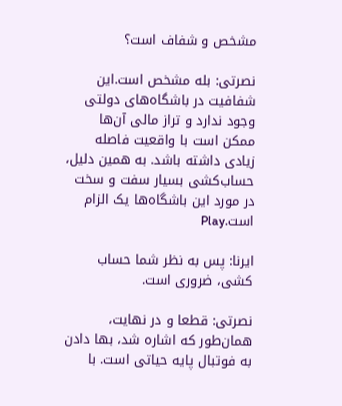مشخص و شفاف است؟

نصرتی: بله مشخص است.این شفافیت در باشگاه‌های دولتی وجود ندارد و تراز مالی آن‌ها ممکن است با واقعیت فاصله زیادی داشته باشد. به همین دلیل، حساب‌کشی بسیار سفت و سخت در مورد این باشگاه‌ها یک الزام است.Play

ایرنا: پس به نظر شما حساب کشی، ضروری است.

نصرتی: قطعا و در نهایت، همان‌طور که اشاره شد، بها دادن به فوتبال پایه حیاتی است. با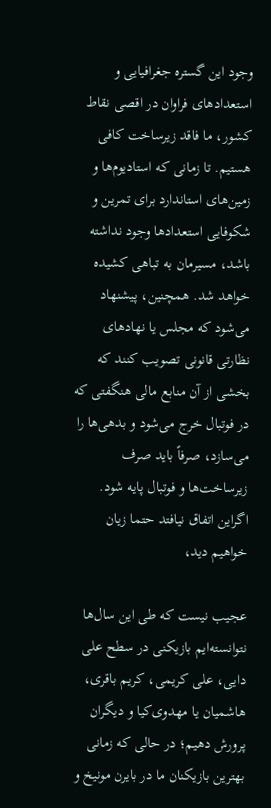وجود این گستره جغرافیایی و استعدادهای فراوان در اقصی نقاط کشور، ما فاقد زیرساخت کافی هستیم. تا زمانی که استادیوم‌ها و زمین‌های استاندارد برای تمرین و شکوفایی استعدادها وجود نداشته باشد، مسیرمان به تباهی کشیده خواهد شد. همچنین، پیشنهاد می‌شود که مجلس یا نهادهای نظارتی قانونی تصویب کنند که بخشی از آن منابع مالی هنگفتی که در فوتبال خرج می‌شود و بدهی‌ها را می‌سازد، صرفاً باید صرف زیرساخت‌ها و فوتبال پایه شود. اگراین اتفاق نیافتد حتما زیان خواهیم دید،

عجیب نیست که طی این سال‌ها نتوانسته‌ایم بازیکنی در سطح علی دایی، علی کریمی، کریم باقری، هاشمیان یا مهدوی‌کیا و دیگران پرورش دهیم؛ در حالی که زمانی بهترین بازیکنان ما در بایرن مونیخ و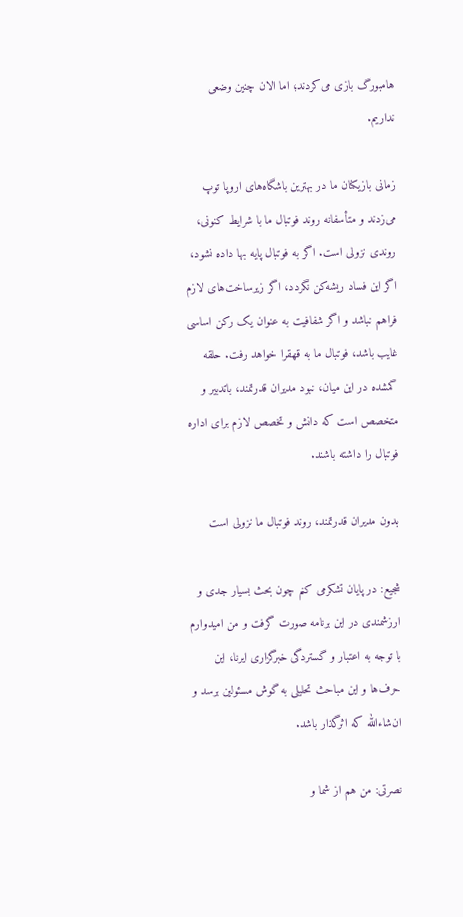هامبورگ بازی می‌کردند؛ اما الان چنین وضعی نداریم.

زمانی بازیکنان ما در بهترین باشگاه‌های اروپا توپ می‌زدند و متأسفانه روند فوتبال ما با شرایط کنونی، روندی نزولی است. اگر به فوتبال پایه بها داده نشود، اگر این فساد ریشه‌کن نگردد، اگر زیرساخت‌های لازم فراهم نباشد و اگر شفافیت به عنوان یک رکن اساسی غایب باشد، فوتبال ما به قهقرا خواهد رفت. حلقه گمشده در این میان، نبود مدیران قدرتمند، باتدبیر و متخصص است که دانش و تخصص لازم برای اداره فوتبال را داشته باشند.

بدون مدیران قدرتمند، روند فوتبال ما نزولی است

شجیع: در پایان تشکرمی کنم چون بحث بسیار جدی و ارزشمندی در این برنامه صورت گرفت و من امیدوارم با توجه به اعتبار و گستردگی خبرگزاری ایرنا، این حرف‌ها و این مباحث تحلیلی به گوش مسئولین برسد و ان‌شاءالله که اثرگذار باشد.

نصرتی: من هم از شما و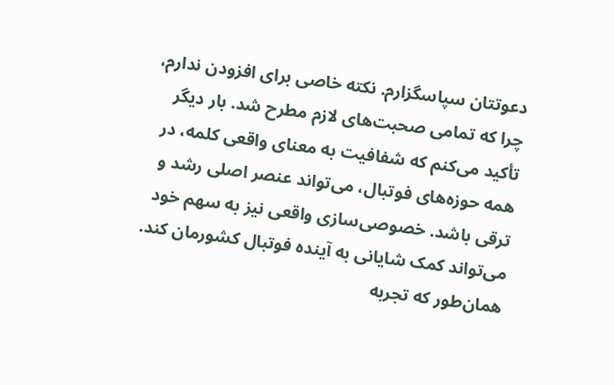دعوتتان سپاسگزارم. نکته خاصی برای افزودن ندارم، چرا که تمامی صحبت‌های لازم مطرح شد. بار دیگر تأکید می‌کنم که شفافیت به معنای واقعی کلمه، در همه حوزه‌های فوتبال، می‌تواند عنصر اصلی رشد و ترقی باشد. خصوصی‌سازی واقعی نیز به سهم خود می‌تواند کمک شایانی به آینده فوتبال کشورمان کند. همان‌طور که تجربه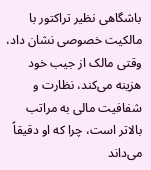باشگاهی نظیر تراکتور با مالکیت خصوصی نشان داد، وقتی مالک از جیب خود هزینه می‌کند، نظارت و شفافیت مالی به مراتب بالاتر است، چرا که او دقیقاً می‌داند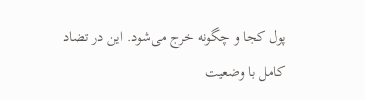پول کجا و چگونه خرج می‌شود. این در تضاد کامل با وضعیت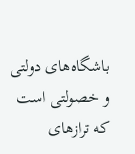باشگاه‌های دولتی و خصولتی است که ترازهای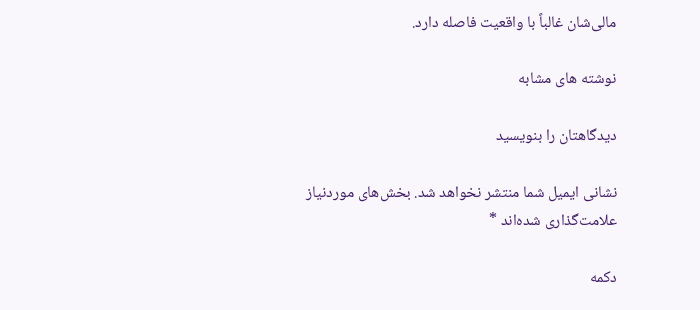مالی‌شان غالباً با واقعیت فاصله دارد.

نوشته های مشابه

دیدگاهتان را بنویسید

نشانی ایمیل شما منتشر نخواهد شد. بخش‌های موردنیاز علامت‌گذاری شده‌اند *

دکمه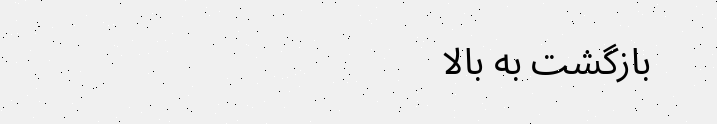بازگشت به بالا